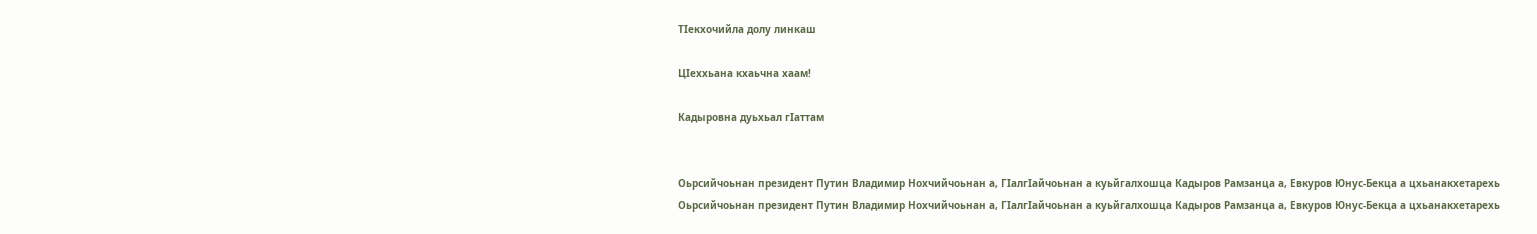ТIекхочийла долу линкаш

ЦIеххьана кхаьчна хаам!

Кадыровна дуьхьал гIаттам


Оьрсийчоьнан президент Путин Владимир Нохчийчоьнан а, ГIалгIайчоьнан а куьйгалхошца Кадыров Рамзанца а, Евкуров Юнус-Бекца а цхьанакхетарехь
Оьрсийчоьнан президент Путин Владимир Нохчийчоьнан а, ГIалгIайчоьнан а куьйгалхошца Кадыров Рамзанца а, Евкуров Юнус-Бекца а цхьанакхетарехь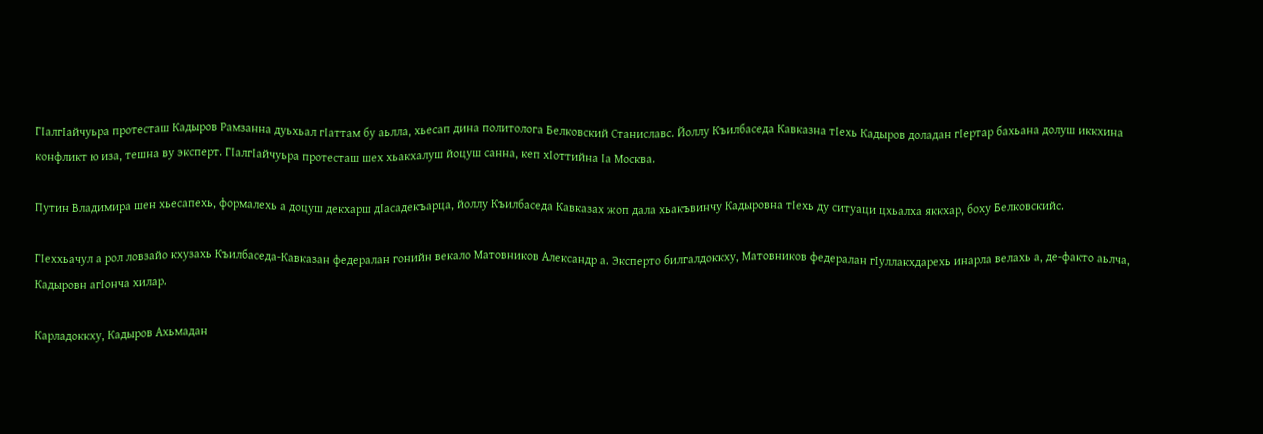ГIалгIайчуьра протесташ Кадыров Рамзанна дуьхьал гIаттам бу аьлла, хьесап дина политолога Белковский Станиславс. Йоллу Къилбаседа Кавказна тIехь Кадыров доладан гIертар бахьана долуш иккхина конфликт ю иза, тешна ву эксперт. ГIалгIайчуьра протесташ шех хьакхалуш йоцуш санна, кеп хIоттийна Iа Москва.

Путин Владимира шен хьесапехь, формалехь а доцуш декхарш дIасадекъарца, йоллу Къилбаседа Кавказах жоп дала хьакъвинчу Кадыровна тIехь ду ситуаци цхьалха яккхар, боху Белковскийс.

ГIеххьачул а рол ловзайо кхузахь Къилбаседа-Кавказан федералан гонийн векало Матовников Александр а. Эксперто билгалдоккху, Матовников федералан гIуллакхдарехь инарла велахь а, де-факто аьлча, Кадыровн агIонча хилар.

Карладоккху, Кадыров Ахьмадан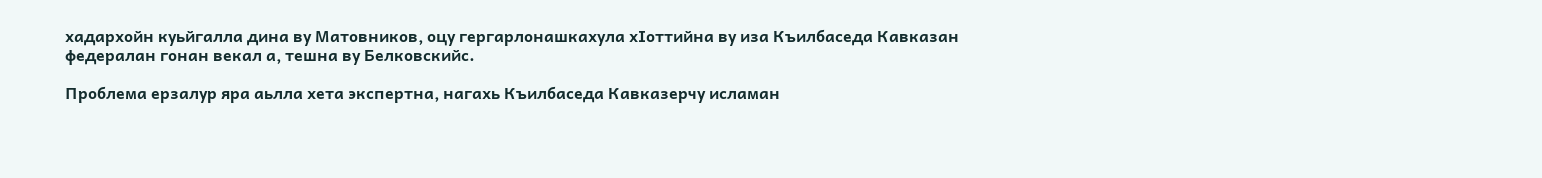хадархойн куьйгалла дина ву Матовников, оцу гергарлонашкахула хIоттийна ву иза Къилбаседа Кавказан федералан гонан векал а, тешна ву Белковскийс.

Проблема ерзалур яра аьлла хета экспертна, нагахь Къилбаседа Кавказерчу исламан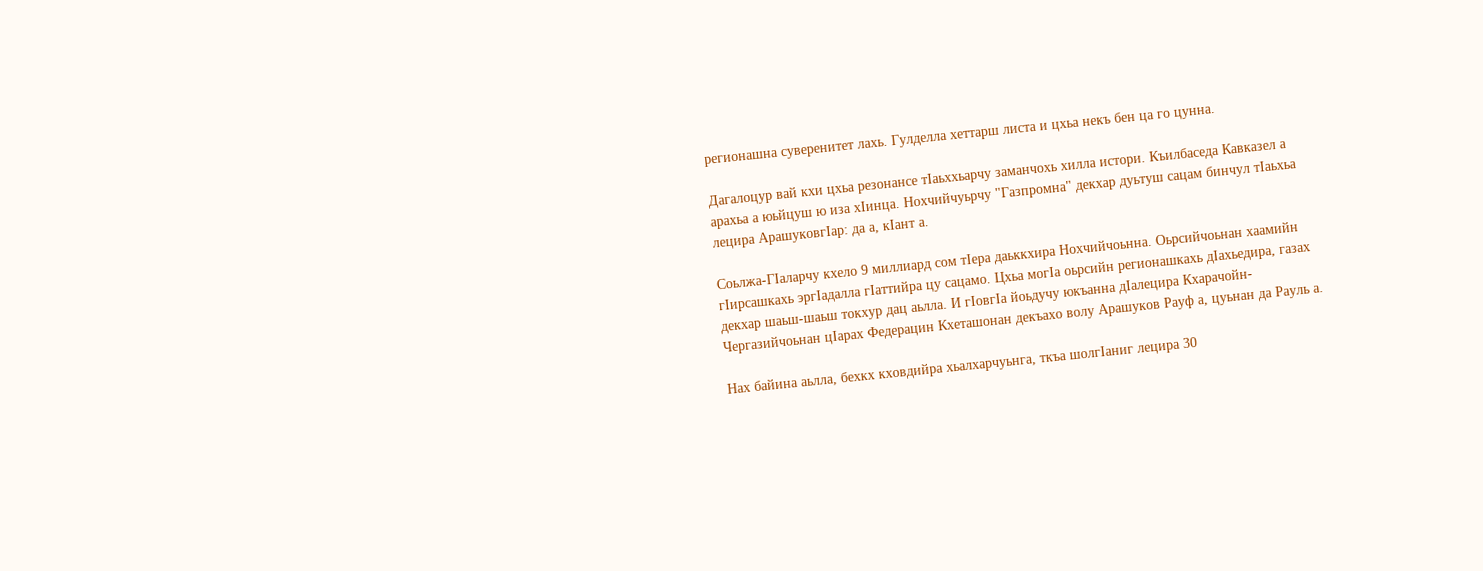регионашна суверенитет лахь. Гулделла хеттарш листа и цхьа некъ бен ца го цунна.

Дагалоцур вай кхи цхьа резонансе тIаьххьарчу заманчохь хилла истори. Къилбаседа Кавказел а арахьа а юьйцуш ю иза хIинца. Нохчийчуьрчу "Газпромна" декхар дуьтуш сацам бинчул тIаьхьа лецира АрашуковгIар: да а, кIант а.

Соьлжа-ГIаларчу кхело 9 миллиард сом тIера даьккхира Нохчийчоьнна. Оьрсийчоьнан хаамийн гIирсашкахь эргIадалла гIаттийра цу сацамо. Цхьа могIа оьрсийн регионашкахь дIахьедира, газах декхар шаьш-шаьш токхур дац аьлла. И гIовгIа йоьдучу юкъанна дIалецира Кхарачойн-Чергазийчоьнан цIарах Федерацин Кхеташонан декъахо волу Арашуков Рауф а, цуьнан да Рауль а.

Нах байина аьлла, бехкх кховдийра хьалхарчуьнга, ткъа шолгIаниг лецира 30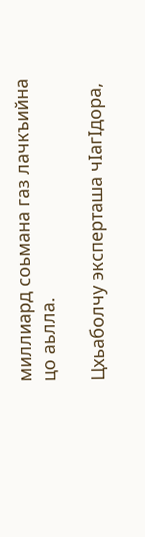миллиард соьмана газ лачкъийна цо аьлла.

Цхьаболчу эксперташа чIагIдора,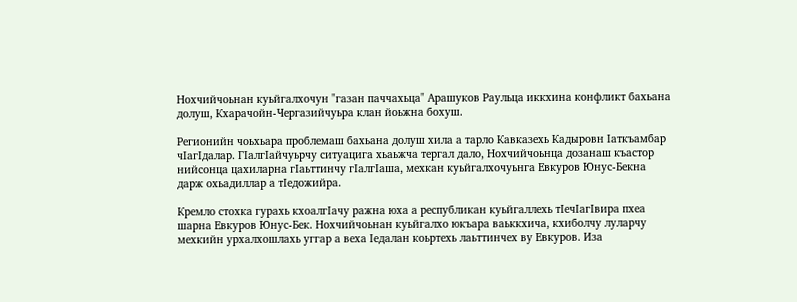Нохчийчоьнан куьйгалхочун "газан паччахьца" Арашуков Раульца иккхина конфликт бахьана долуш, Кхарачойн-Чергазийчуьра клан йоьжна бохуш.

Регионийн чоьхьара проблемаш бахьана долуш хила а тарло Кавказехь Кадыровн Iаткъамбар чIагIдалар. ГIалгIайчуьрчу ситуацига хьаьжча тергал дало, Нохчийчоьнца дозанаш къастор нийсонца цахиларна гIаьттинчу гIалгIаша, мехкан куьйгалхочуьнга Евкуров Юнус-Бекна дарж охьадиллар а тIедожийра.

Кремло стохка гурахь кхоалгIачу ражна юха а республикан куьйгаллехь тIечIагIвира пхеа шарна Евкуров Юнус-Бек. Нохчийчоьнан куьйгалхо юкъара ваьккхича, кхиболчу луларчу мехкийн урхалхошлахь уггар а веха Iедалан коьртехь лаьттинчех ву Евкуров. Иза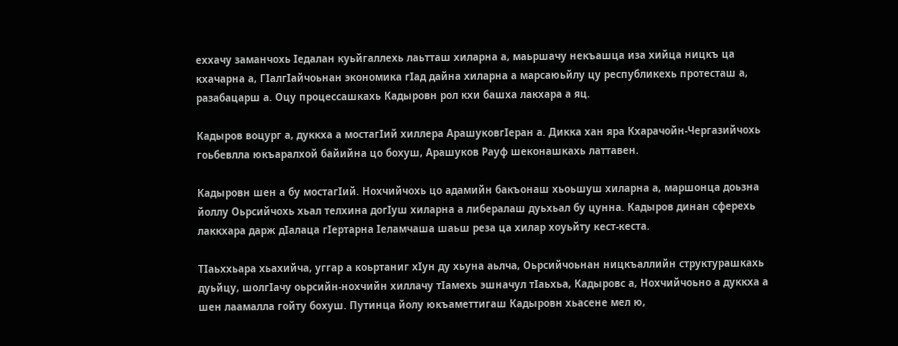еххачу заманчохь Iедалан куьйгаллехь лаьтташ хиларна а, маьршачу некъашца иза хийца ницкъ ца кхачарна а, ГIалгIайчоьнан экономика гIад дайна хиларна а марсаюьйлу цу республикехь протесташ а, разабацарш а. Оцу процессашкахь Кадыровн рол кхи башха лакхара а яц.

Кадыров воцург а, дуккха а мостагIий хиллера АрашуковгIеран а. Дикка хан яра Кхарачойн-Чергазийчохь гоьбевлла юкъаралхой байийна цо бохуш, Арашуков Рауф шеконашкахь латтавен.

Кадыровн шен а бу мостагIий. Нохчийчохь цо адамийн бакъонаш хьоьшуш хиларна а, маршонца доьзна йоллу Оьрсийчохь хьал телхина догIуш хиларна а либералаш дуьхьал бу цунна. Кадыров динан сферехь лаккхара дарж дIалаца гIертарна Iеламчаша шаьш реза ца хилар хоуьйту кест-кеста.

ТIаьххьара хьахийча, уггар а коьртаниг хIун ду хьуна аьлча, Оьрсийчоьнан ницкъаллийн структурашкахь дуьйцу, шолгIачу оьрсийн-нохчийн хиллачу тIамехь эшначул тIаьхьа, Кадыровс а, Нохчийчоьно а дуккха а шен лаамалла гойту бохуш. Путинца йолу юкъаметтигаш Кадыровн хьасене мел ю,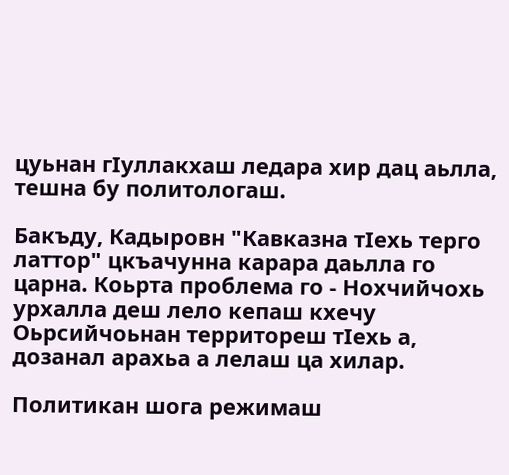цуьнан гIуллакхаш ледара хир дац аьлла, тешна бу политологаш.

Бакъду, Кадыровн "Кавказна тIехь терго латтор" цкъачунна карара даьлла го царна. Коьрта проблема го - Нохчийчохь урхалла деш лело кепаш кхечу Оьрсийчоьнан территореш тIехь а, дозанал арахьа а лелаш ца хилар.

Политикан шога режимаш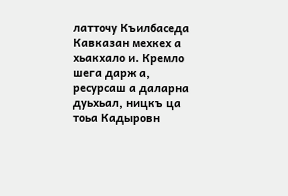латточу Къилбаседа Кавказан мехкех а хьакхало и. Кремло шега дарж а, ресурсаш а даларна дуьхьал, ницкъ ца тоьа Кадыровн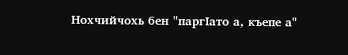Нохчийчохь бен "паргIато а, къепе а"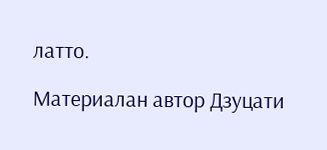латто.

Материалан автор Дзуцати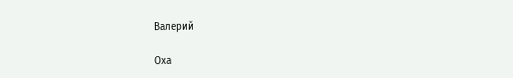Валерий

Оха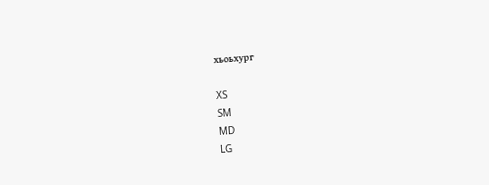хьоьхург

XS
SM
MD
LG